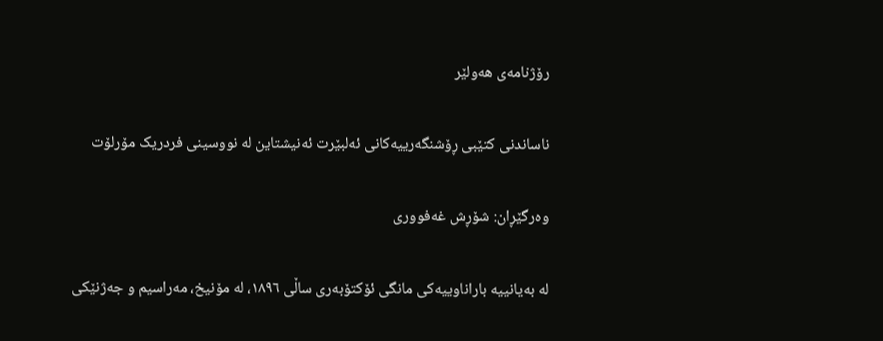رۆژنامەی ھەولێر

ناساندنی کتێبی ڕۆشنگەرییەكانی ئەلبێرت ئەنیشتاین لە نووسینی فردریک مۆرلۆت

وەرگێڕان: شۆڕش غەفووری

لە بەیانییە باراناوییەکی مانگی ئۆکتۆبەری ساڵی ١٨٩٦، لە مۆنیخ، مەراسیم و جەژنێكی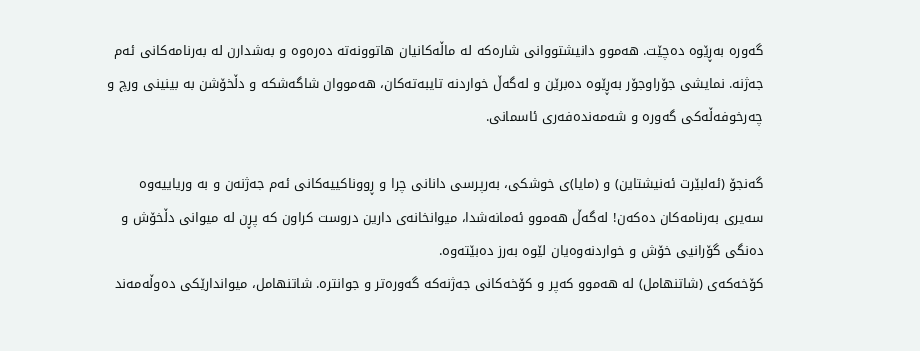گەورە بەڕێوە دەچێت. هەموو دانیشتووانی شارەکە لە ماڵەکانیان هاتوونەتە دەرەوە و بەشدارن لە بەرنامەکانی ئەم جەژنە. نمایشی جۆراوجۆر بەڕێوە دەبرێن و لەگەڵ خواردنە تایبەتەکان، هەمووان شاگەشکە و دڵخۆشن بە بینینی ورچ و چەرخوفەڵەكی گەورە و شەمەندەفەری ئاسمانی.

گەنجۆ (ئەلبێرت ئەنیشتاین) و (مایا)ی خوشکی، بەرپرسی دانانی چرا و ڕووناکییەکانی ئەم جەژنەن و بە وریاییەوە سەیری بەرنامەکان دەکەن! لەگەڵ هەموو ئەمانەشدا، میوانخانەی دارین دروست کراون کە پڕن لە میوانی دڵخۆش و دەنگی گۆرانیی خۆش و خواردنەوەیان لێوە بەرز دەبێتەوە.
كۆخەكەی (شاتنهامل) لە هەموو کەپر و كۆخەکانی جەژنەكە گەورەتر و جوانترە. شاتنهامل، میواندارێكی دەوڵەمەند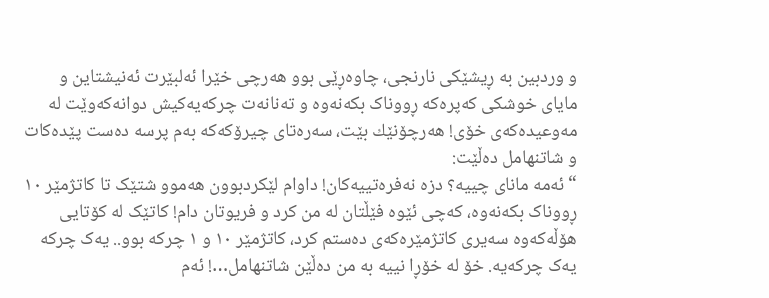و وردبین بە ڕیشێكی نارنجی، چاوەڕێی بوو هەرچی خێرا ئەلبێرت ئەنیشتاین و مایای خوشکی کەپرەکە ڕووناک بکەنەوە و تەنانەت چرکەیەکیش دوانەكەوێت لە مەوعیدەكەی خۆی! هەرچۆنێك بێت، سەرەتای چیرۆکەکە بەم پرسە دەست پێدەکات و شاتنهامل دەڵێت:
“ئەمە مانای چییە؟ دزە نەفرەتییەكان! داوام لێکردبوون هەموو شتێک تا کاتژمێر ١٠ ڕووناک بکەنەوە، كەچی ئێوە فێڵتان لە من کرد و فریوتان دام! کاتێک لە کۆتایی هۆڵەکەوە سەیری کاتژمێرەكەی دەستم کرد، کاتژمێر ١٠ و ١ چرکە بوو.. یەک چرکە یەک چرکەیە. خۆ لە خۆڕا نییە بە من دەڵێن شاتنهامل…! ئەم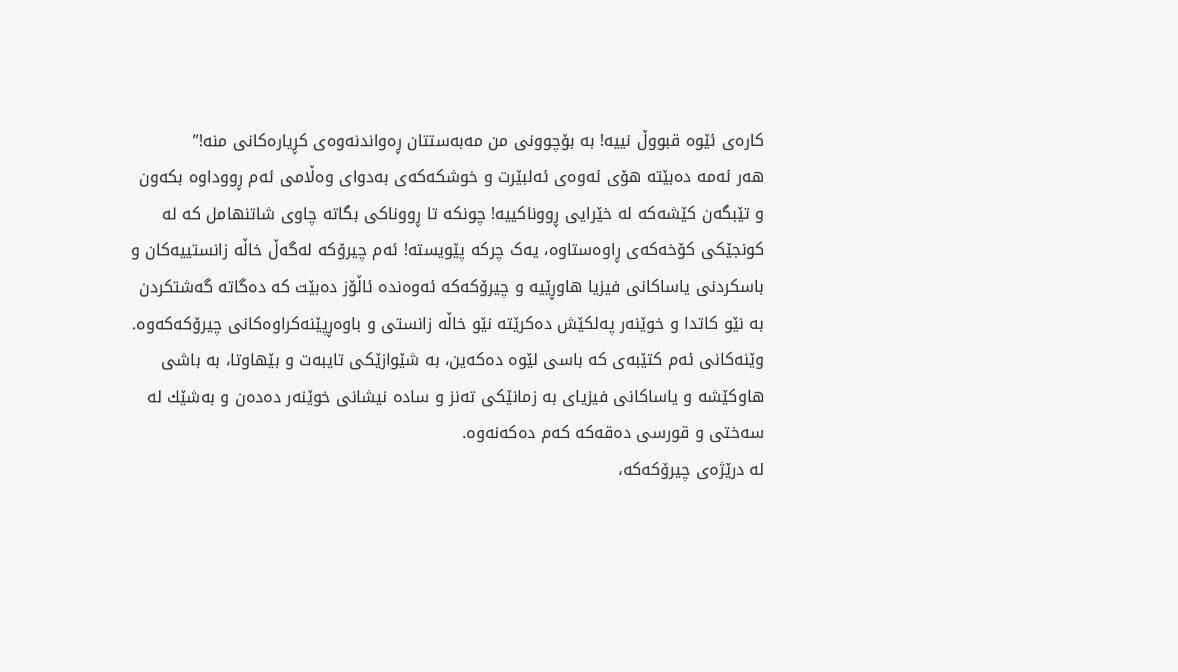کارەی ئێوە قبووڵ نییە! بە بۆچوونی من مەبەستتان ڕەواندنەوەی کڕیارەکانی منە!”
هەر ئەمە دەبێتە هۆی ئەوەی ئەلبێرت و خوشکەکەی بەدوای وەڵامی ئەم ڕووداوە بکەون و تێبگەن کێشەکە لە خێرایی ڕووناکییە! چونکە تا ڕووناکی بگاتە چاوی شاتنهامل کە لە کونجێكی كۆخەكەی ڕاوەستاوە، یەک چرکە پێویستە! ئەم چیرۆکە لەگەڵ خاڵە زانستییەکان و باسکردنی یاساکانی فیزیا هاوڕێیە و چیرۆکەکە ئەوەندە ئاڵۆز دەبێت کە دەگاتە گەشتکردن بە نێو کاتدا و خوێنەر پەلکێش دەكرێتە نێو خاڵە زانستی و باوەڕپێنەکراوەکانی چیرۆکەکەوە.
وێنەکانی ئەم کتێبەی كە باسی لێوە دەكەین، بە شێوازێكی تایبەت و بێهاوتا، بە باشی هاوكێشە و یاساکانی فیزیای بە زمانێکی تەنز و سادە نیشانی خوێنەر دەدەن و بەشێك لە سەختی و قورسی دەقەکە کەم دەکەنەوە.
لە درێژەی چیرۆکەکە،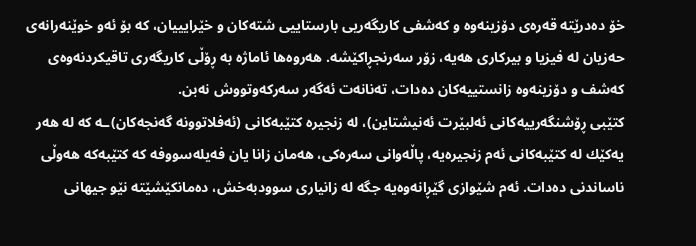خۆ دەدرێتە قەرەی دۆزینەوە و كەشفی كاریگەریی بارستاییی شتەکان و خێرایییان، كە بۆ ئەو خوێنەرانەی حەزیان لە فیزیا و بیرکاری هەیە، زۆر سەرنجڕاکێشە. هەروەها ئاماژە بە ڕۆڵی کاریگەری تاقیکردنەوەی كەشف و دۆزینەوە زانستییەکان دەدات، تەنانەت ئەگەر سەرکەوتووش نەبن.
كتێبی ڕۆشنگەرییەكانی ئەلبێرت ئەنیشتاین)، لە زنجیرە كتێبەكانی (ئەفلاتوونە گەنجەکان)ـە کە لە هەر یەکێك لە کتێبەکانی ئەم زنجیرەیە، پاڵەوانی سەرەکی، هەمان زانا یان فەیلەسووفە کە کتێبەکە هەوڵی ناساندنی دەدات. ئەم شێوازی گێڕانەوەیە جگە لە زانیاری سوودبەخش، دەمانكێشێتە نێو جیهانی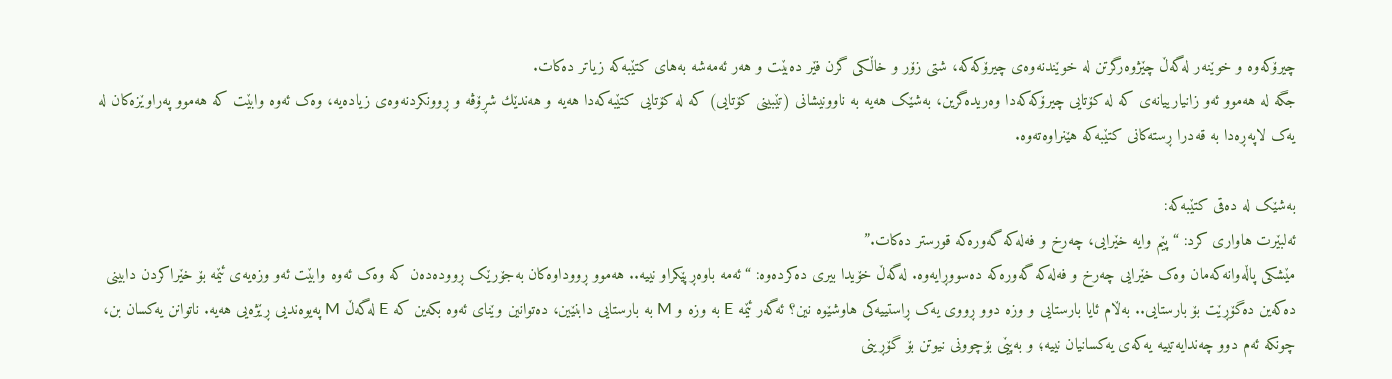چیرۆکەوە و خوێنەر لەگەڵ چێژوەرگرتن لە خوێندنەوەی چیرۆکەکە، شتی زۆر و خاڵكی گرن فێر دەبێت و هەر ئەمەشە بەهای كتێبەكە زیاتر دەكات.
جگە لە هەموو ئەو زانیارییانەی کە لە کۆتایی چیرۆکەکەدا وەریدەگرین، بەشێک هەیە بە ناوونیشانی (تێبینی کۆتایی) كە لە کۆتایی کتێبەکەدا هەیە و هەندێك شڕۆڤە و ڕوونكردنەوەی زیادەیە، وەک ئەوە وابێت كە هەموو پەراوێزەكان لە یەک لاپەڕەدا بە قەدرا ڕستەکانی کتێبەکە هێنراوەتەوە.

بەشێک لە دەقی کتێبەکە:
ئەلبێرت هاواری کرد: “پێم وایە خێرایی، چەرخ و فەلەكە گەورەکە قورستر دەکات.”
مێشکی پاڵەوانەکەمان وەک خێرایی چەرخ و فەلەكە گەورەکە دەسووڕایەوە. لەگەڵ خۆیدا بیری دەکردەوە: “ئەمە باوەڕپێکراو نییە.. هەموو ڕووداوەکان بەجۆرێک ڕوودەدەن کە وەک ئەوە وابێت ئەو وزەیەی ئێمە بۆ خێراکردن دابینی دەکەین دەگۆڕێت بۆ بارستایی.. بەڵام ئایا بارستایی و وزە دوو ڕووی یەک ڕاستییەکی هاوشێوە نین؟ ئەگەر ئێمە E بە وزە و M بە بارستایی دابنێین، دەتوانین وێنای ئەوە بکەین كە E لەگەڵ M پەیوەندیی ڕێژەیی هەیە. ناتوانن یەکسان بن، چونکە ئەم دوو چەندایەتییە یەکەی یەکسانیان نییە؛ و بەپێی بۆچوونی نیوتن بۆ گۆڕینی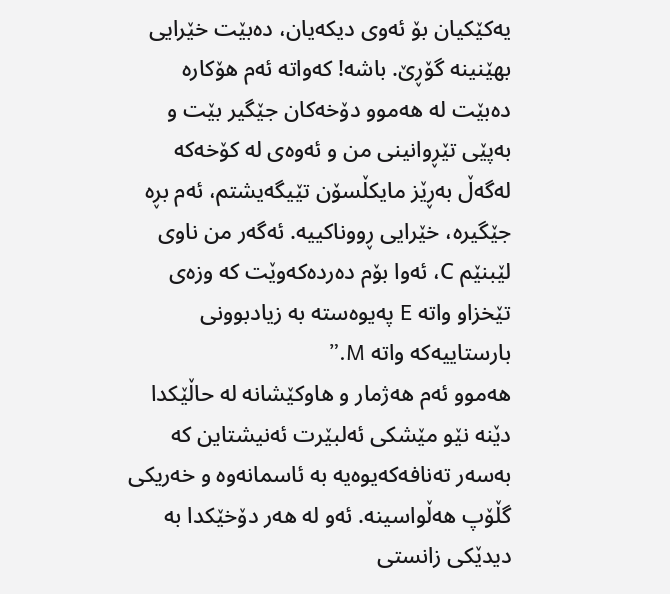یەکێکیان بۆ ئەوی دیکەیان، دەبێت خێرایی بهێنینە گۆڕێ. باشە! کەواتە ئەم هۆکارە دەبێت لە هەموو دۆخەکان جێگیر بێت و بەپێی تێڕوانینی من و ئەوەی لە كۆخەكە لەگەڵ بەڕێز مایکڵسۆن تێیگەیشتم، ئەم بڕە جێگیرە، خێرایی ڕووناکییە. ئەگەر من ناوی لێبنێم C، ئەوا بۆم دەردەکەوێت کە وزەی تێخزاو واتە E پەیوەستە بە زیادبوونی بارستاییەكە واتە M.”
هەموو ئەم هەژمار و هاوکێشانە لە حاڵێکدا دێنە نێو مێشکی ئەلبێرت ئەنیشتاین کە بەسەر تەنافەكەیوەیە بە ئاسمانەوە و خەریكی گڵۆپ هەڵواسینە. ئەو لە هەر دۆخێکدا بە دیدێکی زانستی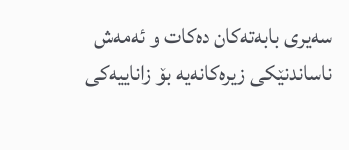سەیری بابەتەکان دەکات و ئەمەش ناساندنێکی زیرەکانەیە بۆ زاناییەکی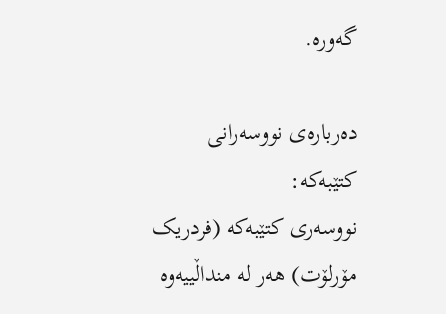گەورە.

دەربارەی نووسەرانی کتێبەکە:
نووسەری کتێبەکە (فردریک مۆرلۆت) هەر لە منداڵییەوە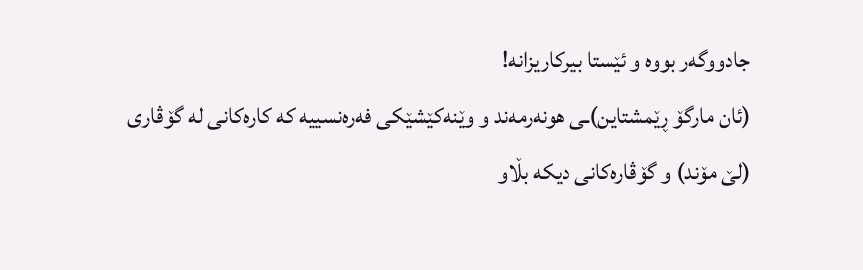جادووگەر بووە و ئێستا بیرکاریزانە!
(ئان مارگۆ ڕێمشتاین)ـی هونەرمەند و وێنەکێشێکی فەرەنسییە کە کارەکانی لە گۆڤاری (لێ مۆند) و گۆڤارەكانی دیکە بڵاو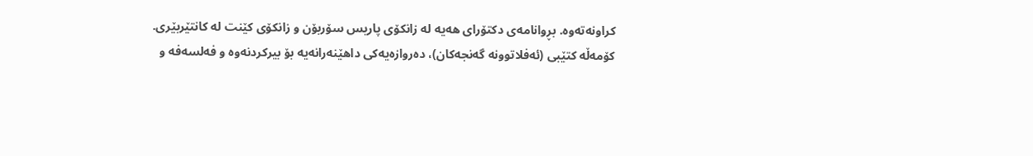کراونەتەوە. بڕوانامەی دکتۆرای هەیە لە زانکۆی پاریس سۆربۆن و زانکۆی کێنت لە کانتێربێری.
کۆمەڵە كتێبی (ئەفلاتوونە گەنجەکان)، دەروازەیەكی داهێنەرانەیە بۆ بیرکردنەوە و فەلسەفە و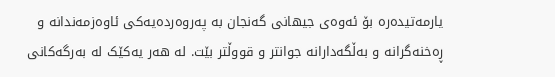یارمەتیدەرە بۆ ئەوەی جیهانی گەنجان بە پەروەردەیەكی ئاوەزمەندانە و ڕەخنەگرانە و بەڵگەدارانە جوانتر و قووڵتر بێت. لە هەر یەکێک لە بەرگەکانی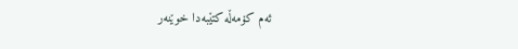ئەم کۆمەڵە كتێبەدا خوێنەر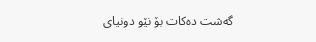گەشت دەکات بۆ نێو دونیای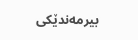بیرمەندێکی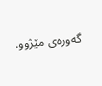گەورەی مێژوو.